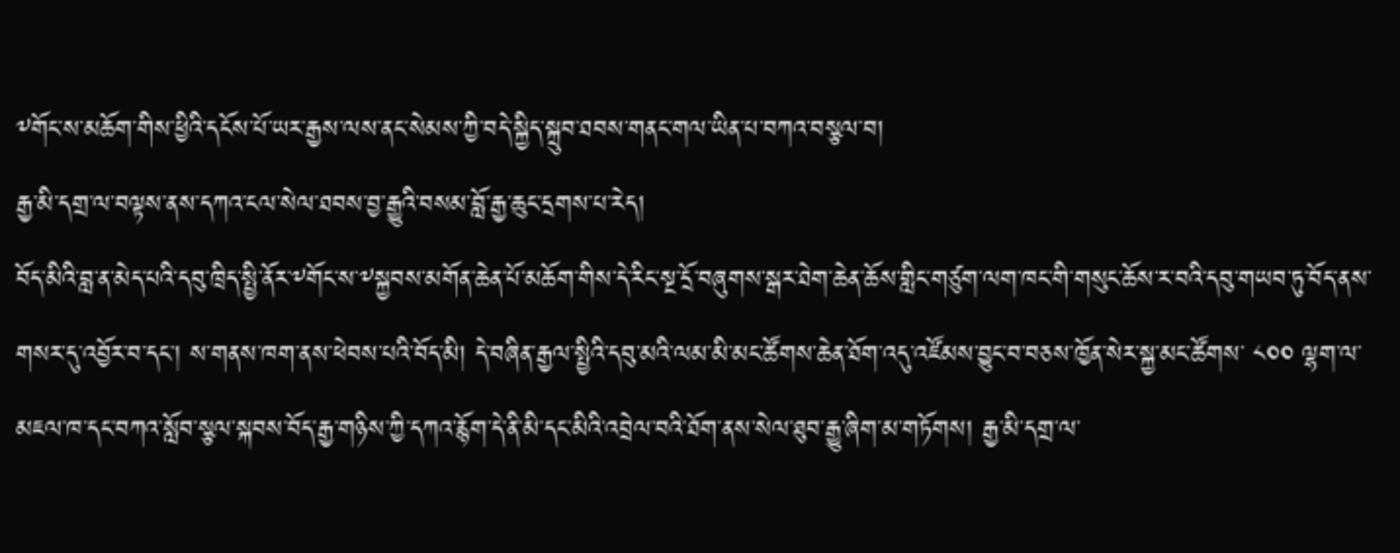༸གོང་ས་མཆོག་གིས་ཕྱིའི་དངོས་པོ་ཡར་རྒྱས་ལས་ནང་སེམས་ཀྱི་བདེ་སྐྱིད་སྐྲུབ་ཐབས་གནང་གལ་ཡིན་པ་བཀའ་བསྩལ་བ།
རྒྱ་མི་དགྲ་ལ་བལྟས་ནས་དཀའ་ངལ་སེལ་ཐབས་བྱ་རྒྱུའི་བསམ་བློ་རྒྱ་ཆུང་དྲགས་པ་རེད།
བོད་མིའི་བླ་ན་མེད་པའི་དབུ་ཁྲིད་སྤྱི་ནོར་༸གོང་ས་༸སྐྱབས་མགོན་ཆེན་པོ་མཆོག་གིས་དེ་རིང་སྔ་དྲོ་བཞུགས་སྒར་ཐེག་ཆེན་ཆོས་གླིང་གཙུག་ལག་ཁང་གི་གསུང་ཆོས་ར་བའི་དབུ་གཡབ་ཏུ་བོད་ནས་གསར་དུ་འབྱོར་བ་དང་། ས་གནས་ཁག་ནས་ཕེབས་པའི་བོད་མི། དེ་བཞིན་རྒྱལ་སྤྱིའི་དབུ་མའི་ལམ་མི་མང་ཚོགས་ཆེན་ཐོག་འདུ་འཛོམས་བྱུང་བ་བཅས་ཁྱོན་སེར་སྐྱ་མང་ཚོགས་ ༨༠༠ ལྷག་ལ་མཇལ་ཁ་དང་བཀའ་སློབ་སྩལ་སྐབས་བོད་རྒྱ་གཉིས་ཀྱི་དཀའ་རྙོག་དེ་ནི་མི་དང་མིའི་འབྲེལ་བའི་ཐོག་ནས་སེལ་ཐུབ་རྒྱུ་ཞིག་མ་གཏོགས། རྒྱ་མི་དགྲ་ལ་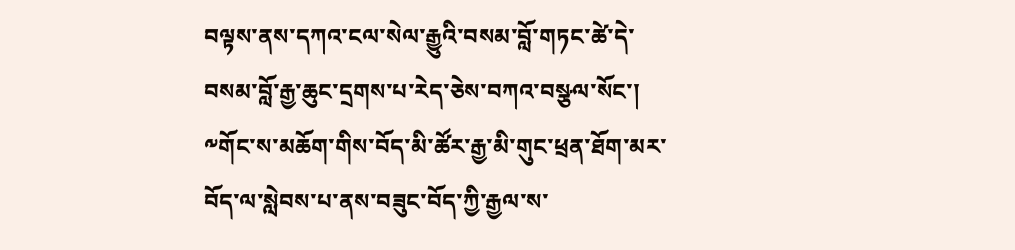བལྟས་ནས་དཀའ་ངལ་སེལ་རྒྱུའི་བསམ་བློ་གཏང་ཚེ་དེ་བསམ་བློ་རྒྱ་ཆུང་དྲགས་པ་རེད་ཅེས་བཀའ་བསྩལ་སོང་། ༸གོང་ས་མཆོག་གིས་བོད་མི་ཚོར་རྒྱ་མི་གུང་ཕྲན་ཐོག་མར་བོད་ལ་སླེབས་པ་ནས་བཟུང་བོད་ཀྱི་རྒྱལ་ས་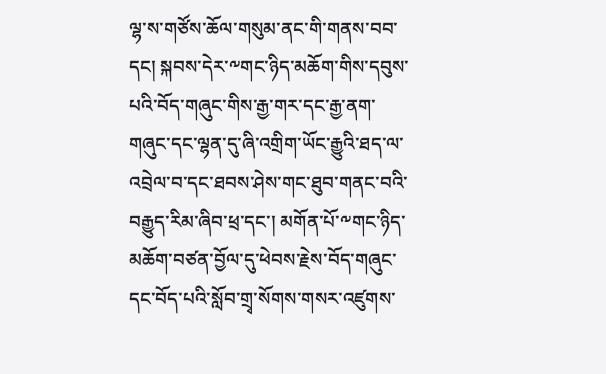ལྷ་ས་གཙོས་ཆོལ་གསུམ་ནང་གི་གནས་བབ་དང། སྐབས་དེར་༸གང་ཉིད་མཆོག་གིས་དབུས་པའི་བོད་གཞུང་གིས་རྒྱ་གར་དང་རྒྱ་ནག་གཞུང་དང་ལྷན་དུ་ཞི་འགྲིག་ཡོང་རྒྱུའི་ཐད་ལ་འབྲེལ་བ་དང་ཐབས་ཤེས་གང་ཐུབ་གནང་བའི་བརྒྱུད་རིམ་ཞིབ་ཕྲ་དང་། མགོན་པོ་༸གང་ཉིད་མཆོག་བཙན་བྱོལ་དུ་ཕེབས་རྗེས་བོད་གཞུང་དང་བོད་པའི་སློབ་གྲྭ་སོགས་གསར་འཛུགས་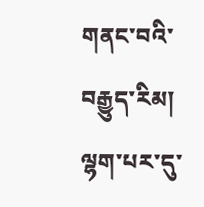གནང་བའི་བརྒྱུད་རིམ། ལྷག་པར་དུ་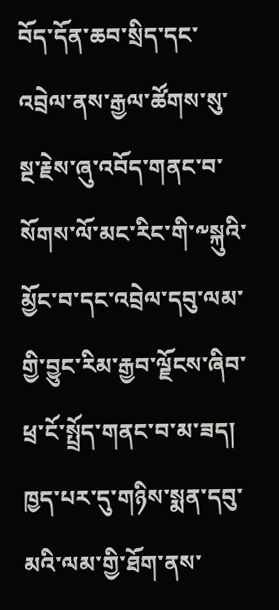བོད་དོན་ཆབ་སྲིད་དང་འབྲེལ་ནས་རྒྱལ་ཚོགས་སུ་སྔ་རྗེས་ཞུ་འབོད་གནང་བ་སོགས་ལོ་མང་རིང་གི་༸སྐུའི་མྱོང་བ་དང་འབྲེལ་དབུ་ལམ་གྱི་བྱུང་རིམ་རྒྱབ་ལྗོངས་ཞིབ་ཕྲ་ངོ་སྤྲོད་གནང་བ་མ་ཟད། ཁྱད་པར་དུ་གཉིས་སྨན་དབུ་མའི་ལམ་གྱི་ཐོག་ནས་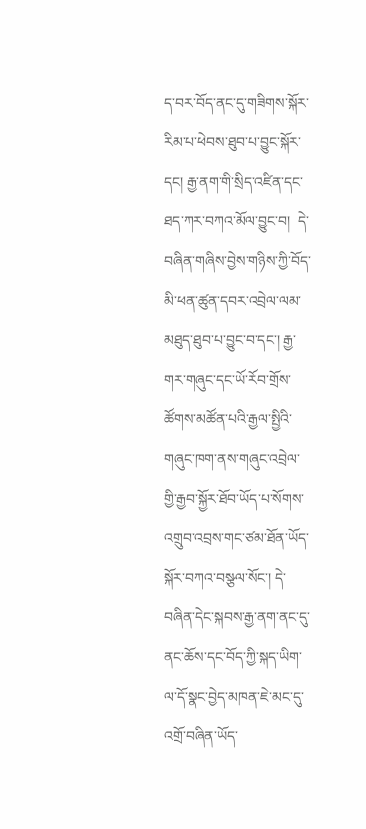ད་བར་བོད་ནང་དུ་གཟིགས་སྐོར་རིམ་པ་ཕེབས་ཐུབ་པ་བྱུང་སྐོར་དང། རྒྱ་ནག་གི་སྲིད་འཛིན་དང་ཐད་ཀར་བཀའ་མོལ་བྱུང་བ།  དེ་བཞིན་གཞིས་བྱེས་གཉིས་ཀྱི་བོད་མི་ཕན་ཚུན་དབར་འབྲེལ་ལམ་མཐུད་ཐུབ་པ་བྱུང་བ་དང་། རྒྱ་གར་གཞུང་དང་ཡོ་རོབ་གྲོས་ཚོགས་མཚོན་པའི་རྒྱལ་སྤྱིའི་གཞུང་ཁག་ནས་གཞུང་འབྲེལ་གྱི་རྒྱབ་སྐྱོར་ཐོབ་ཡོད་པ་སོགས་འགྲུབ་འབྲས་གང་ཙམ་ཐོན་ཡོད་སྐོར་བཀའ་བསྩལ་སོང་། དེ་བཞིན་དེང་སྐབས་རྒྱ་ནག་ནང་དུ་ནང་ཆོས་དང་བོད་ཀྱི་སྐད་ཡིག་ལ་དོ་སྣང་བྱེད་མཁན་ཇེ་མང་དུ་འགྲོ་བཞིན་ཡོད་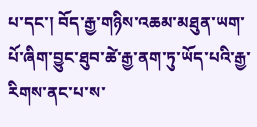པ་དང་། བོད་རྒྱ་གཉིས་འཆམ་མཐུན་ཡག་པོ་ཞིག་བྱུང་ཐུབ་ཚེ་རྒྱ་ནག་ཏུ་ཡོད་པའི་རྒྱ་རིགས་ནང་པ་ས་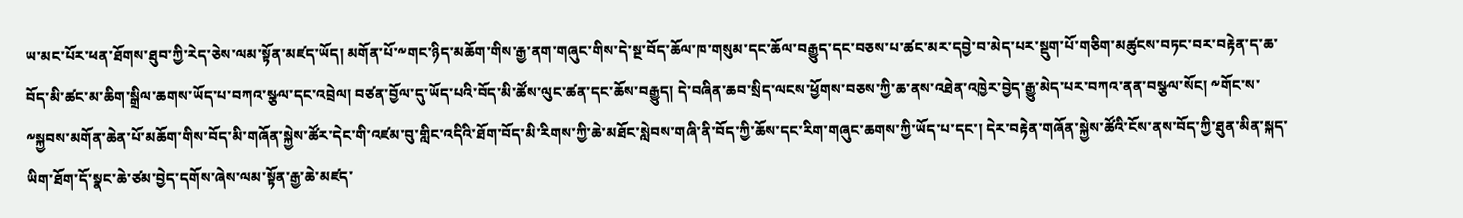ཡ་མང་པོར་ཕན་ཐོགས་ཐུབ་ཀྱི་རེད་ཅེས་ལམ་སྟོན་མཛད་ཡོད། མགོན་པོ་༸གང་ཉིད་མཆོག་གིས་རྒྱ་ནག་གཞུང་གིས་དེ་སྔ་བོད་ཆོལ་ཁ་གསུམ་དང་ཆོལ་བརྒྱུད་དང་བཅས་པ་ཚང་མར་དབྱེ་བ་མེད་པར་སྡུག་པོ་གཅིག་མཚུངས་བཏང་བར་བརྟེན་ད་ཆ་བོད་མི་ཚང་མ་ཆིག་སྒྲིལ་ཆགས་ཡོད་པ་བཀའ་སྩལ་དང་འབྲེལ། བཙན་བྱོལ་དུ་ཡོད་པའི་བོད་མི་ཚོས་ལུང་ཚན་དང་ཆོས་བརྒྱུད། དེ་བཞིན་ཆབ་སྲིད་ལངས་ཕྱོགས་བཅས་ཀྱི་ཆ་ནས་འཐེན་འཁྱེར་བྱེད་རྒྱུ་མེད་པར་བཀའ་ནན་བསྩལ་སོང། ༸གོང་ས་༸སྐྱབས་མགོན་ཆེན་པོ་མཆོག་གིས་བོད་མི་གཞོན་སྐྱེས་ཚོར་དེང་གི་འཛམ་བུ་གླིང་འདིའི་ཐོག་བོད་མི་རིགས་ཀྱི་ཆེ་མཐོང་སླེབས་གཞི་ནི་བོད་ཀྱི་ཆོས་དང་རིག་གཞུང་ཆགས་ཀྱི་ཡོད་པ་དང་། དེར་བརྟེན་གཞོན་སྐྱེས་ཚོའི་ངོས་ནས་བོད་ཀྱི་ཐུན་མིན་སྐད་ཡིག་ཐོག་དོ་སྣང་ཆེ་ཙམ་བྱེད་དགོས་ཞེས་ལམ་སྟོན་རྒྱ་ཆེ་མཛད་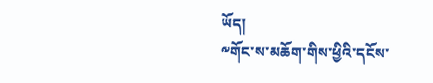ཡོད།
༸གོང་ས་མཆོག་གིས་ཕྱིའི་དངོས་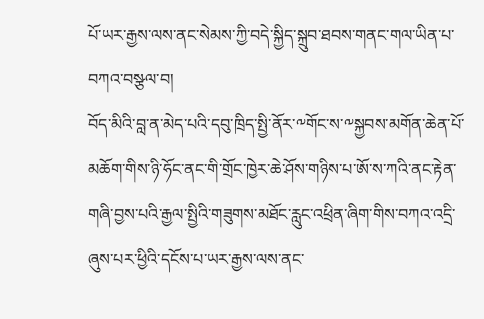པོ་ཡར་རྒྱས་ལས་ནང་སེམས་ཀྱི་བདེ་སྐྱིད་སྐྲུབ་ཐབས་གནང་གལ་ཡིན་པ་བཀའ་བསྩལ་བ།
བོད་མིའི་བླ་ན་མེད་པའི་དབུ་ཁྲིད་སྤྱི་ནོར་༸གོང་ས་༸སྐྱབས་མགོན་ཆེན་པོ་མཆོག་གིས་ཉི་ཧོང་ནང་གི་གྲོང་ཁྱེར་ཆེ་ཤོས་གཉིས་པ་ཨོ་ས་ཀའི་ནང་རྟེན་གཞི་བྱས་པའི་རྒྱལ་སྤྱིའི་གཟུགས་མཐོང་རླུང་འཕྲིན་ཞིག་གིས་བཀའ་འདྲི་ཞུས་པར་ཕྱིའི་དངོས་པ་ཡར་རྒྱས་ལས་ནང་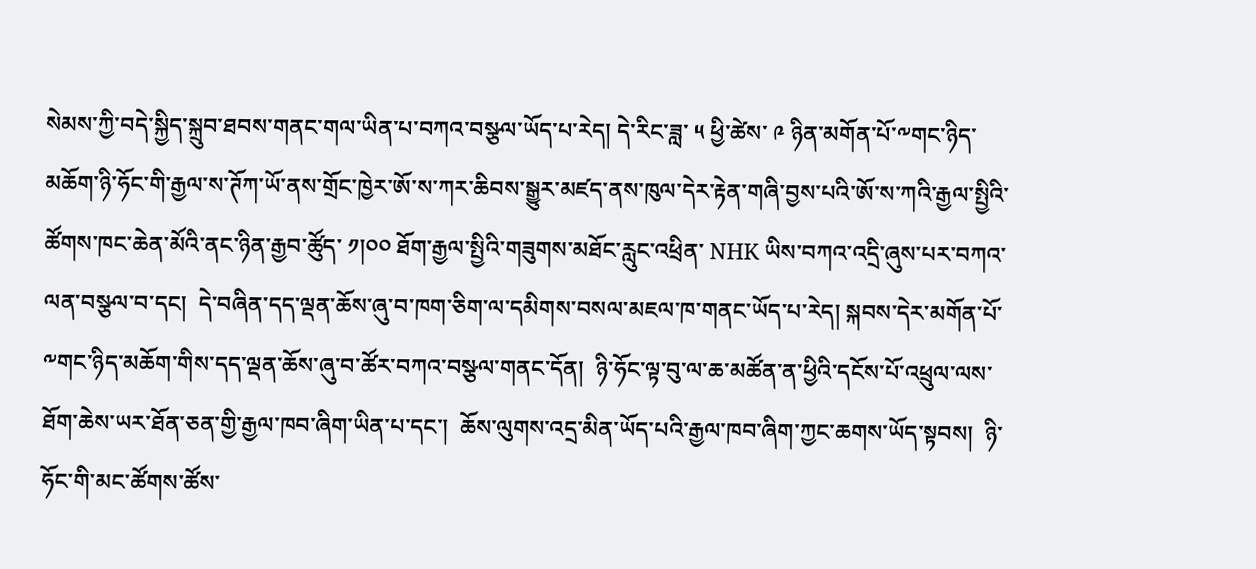སེམས་ཀྱི་བདེ་སྐྱིད་སྐྲུབ་ཐབས་གནང་གལ་ཡིན་པ་བཀའ་བསྩལ་ཡོད་པ་རེད། དེ་རིང་ཟླ་ ༥ ཕྱི་ཚེས་ ༩ ཉིན་མགོན་པོ་༸གང་ཉིད་མཆོག་ཉི་ཧོང་གི་རྒྱལ་ས་ཊོཀ་ཡོ་ནས་གྲོང་ཁྱེར་ཨོ་ས་ཀར་ཆིབས་སྒྱུར་མཛད་ནས་ཁུལ་དེར་རྟེན་གཞི་བྱས་པའི་ཨོ་ས་ཀའི་རྒྱལ་སྤྱིའི་ཚོགས་ཁང་ཆེན་མོའི་ནང་ཉིན་རྒྱབ་ཚོུད་ ༡།༠༠ ཐོག་རྒྱལ་སྤྱིའི་གཟུགས་མཐོང་རླུང་འཕྲིན་ NHK ཡིས་བཀའ་འདྲི་ཞུས་པར་བཀའ་ལན་བསྩལ་བ་དང།  དེ་བཞིན་དད་ལྡན་ཆོས་ཞུ་བ་ཁག་ཅིག་ལ་དམིགས་བསལ་མཇལ་ཁ་གནང་ཡོད་པ་རེད། སྐབས་དེར་མགོན་པོ་༸གང་ཉིད་མཆོག་གིས་དད་ལྡན་ཆོས་ཞུ་བ་ཚོར་བཀའ་བསྩལ་གནང་དོན།  ཉི་ཧོང་ལྟ་བུ་ལ་ཆ་མཚོན་ན་ཕྱིའི་དངོས་པོ་འཕྲུལ་ལས་ཐོག་ཆེས་ཡར་ཐོན་ཅན་གྱི་རྒྱལ་ཁབ་ཞིག་ཡིན་པ་དང་།  ཆོས་ལུགས་འདྲ་མིན་ཡོད་པའི་རྒྱལ་ཁབ་ཞིག་ཀྱང་ཆགས་ཡོད་སྟབས།  ཉི་ཧོང་གི་མང་ཚོགས་ཚོས་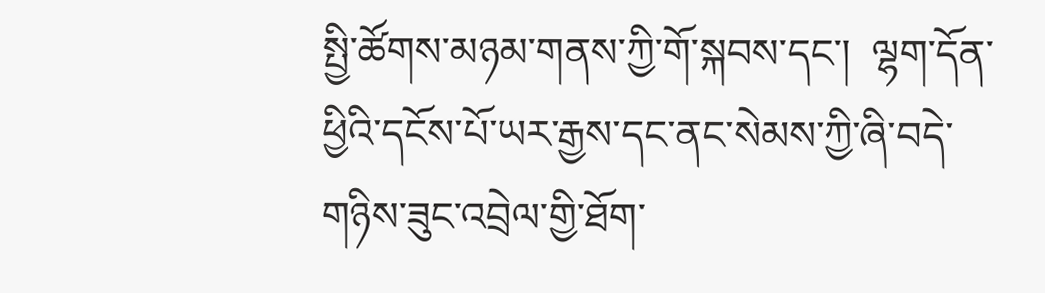སྤྱི་ཚོགས་མཉམ་གནས་ཀྱི་གོ་སྐབས་དང་།  ལྷག་དོན་ཕྱིའི་དངོས་པོ་ཡར་རྒྱས་དང་ནང་སེམས་ཀྱི་ཞི་བདེ་གཉིས་ཟུང་འབྲེལ་གྱི་ཐོག་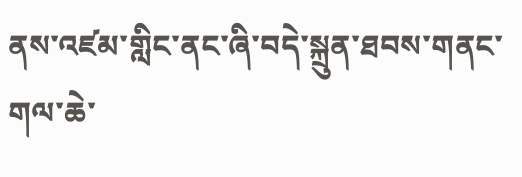ནས་འཛམ་གླིང་ནང་ཞི་བདེ་སྐྲུན་ཐབས་གནང་གལ་ཆེ་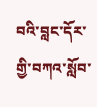བའི་བླང་དོར་གྱི་བཀའ་སློབ་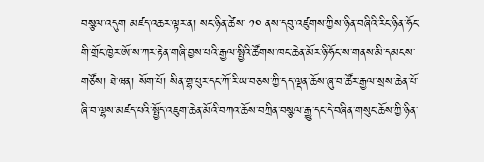བསྩལ་འདུག མཛད་འཆར་ལྟར་ན། སང་ཉིན་ཚེས་ ༡༠ ནས་དབུ་འཛུགས་ཀྱིས་ཉིན་བཞིའི་རིང་ཉིན་ཧོང་གི་གྲོང་ཁྱེར་ཨོ་ས་ཀར་རྟེན་གཞི་བྱས་པའི་རྒྱལ་སྤྱིའི་ཚོགས་ཁང་ཆེན་མོར་ཉི་ཧོང་ས་གནས་མི་དམངས་གཙོས། ཐེ་ཝན། སོག་པོ། སིན་གྷ་པུར་དང་ཀོ་རི་ཡ་བཅས་ཀྱི་དད་ལྡན་ཆོས་ཞུ་བ་ཚོར་རྒྱལ་སྲས་ཆེན་པོ་ཞི་བ་ལྷས་མཛད་པའི་སྤྱོད་འཇུག་ཆེན་མོའི་བཀའ་ཆོས་བཀྲིན་བསྩལ་རྒྱུ་དང་དེ་བཞིན་གསུང་ཆོས་ཀྱི་ཉིན་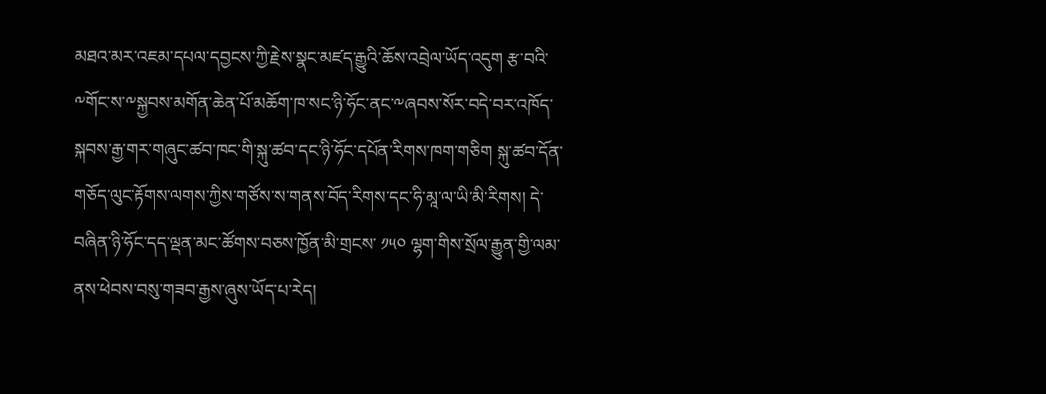མཐའ་མར་འཇམ་དཔལ་དབྱངས་ཀྱི་རྗེས་སྣང་མཛད་རྒྱུའི་ཆོས་འབྲེལ་ཡོད་འདུག རྩ་བའི་༸གོང་ས་༸སྐྱབས་མགོན་ཆེན་པོ་མཆོག་ཁ་སང་ཉི་ཧོང་ནང་༸ཞབས་སོར་བདེ་བར་འཁོད་སྐབས་རྒྱ་གར་གཞུང་ཚབ་ཁང་གི་སྐུ་ཚབ་དང་ཉི་ཧོང་དཔོན་རིགས་ཁག་གཅིག སྐུ་ཚབ་དོན་གཅོད་ལུང་རྟོགས་ལགས་ཀྱིས་གཙོས་ས་གནས་བོད་རིགས་དང་ཧི་མཱ་ལ་ཡི་མི་རིགས། དེ་བཞིན་ཉི་ཧོང་དད་ལྡན་མང་ཚོགས་བཅས་ཁྱོན་མི་གྲངས་ ༡༥༠ ལྷག་གིས་སྲོལ་རྒྱུན་གྱི་ལམ་ནས་ཕེབས་བསུ་གཟབ་རྒྱས་ཞུས་ཡོད་པ་རེད།